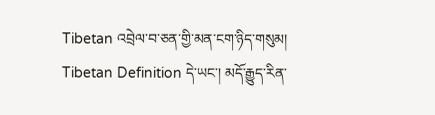Tibetan འབྲེལ་བ་ཅན་གྱི་མན་ངག་ཉིད་གསུམ།
Tibetan Definition དེ་ཡང་། མདོ་རྒྱུད་རིན་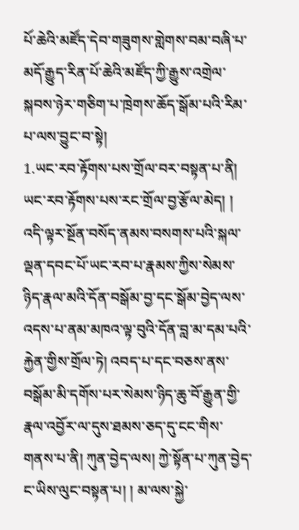པོ་ཆེའི་མཛོད་དེབ་གཟུགས་གླེགས་བམ་བཞི་པ་མདོ་རྒྱུད་རིན་པོ་ཆེའི་མཛོད་ཀྱི་རྒྱུས་འགྲེལ་སྐབས་ཉེར་གཅིག་པ་ཁྲེགས་ཆོད་སྒོམ་པའི་རིམ་པ་ལས་བྱུང་བ་སྟེ།
1.ཡང་རབ་རྟོགས་པས་གྲོལ་བར་བསྟན་པ་ནི། ཡང་རབ་རྟོགས་པས་རང་གྲོལ་བྱ་རྩོལ་མེད། ། འདི་ལྟར་སྔོན་བསོད་ནམས་བསགས་པའི་སྐལ་ལྡན་དབང་པོ་ཡང་རབ་པ་རྣམས་ཀྱིས་སེམས་ཉིད་རྣལ་མའི་དོན་བསྒོམ་བྱ་དང་སྒོམ་བྱེད་ལས་འདས་པ་ནམ་མཁའ་ལྟ་བུའི་དོན་བླ་མ་དམ་པའི་རྐྱེན་གྱིས་གྲོལ་ཏེ། འབད་པ་དང་བཅས་ནས་བསྒོམ་མི་དགོས་པར་སེམས་ཉིད་ཆུ་བོ་རྒྱུན་གྱི་རྣལ་འབྱོར་ལ་དུས་ཐམས་ཅད་དུ་ངང་གིས་གནས་པ་ནི། ཀུན་བྱེད་ལས། ཀྱེ་སྟོན་པ་ཀུན་བྱེད་ང་ཡིས་ལུང་བསྟན་པ། ། མ་ལས་སྐྱེ་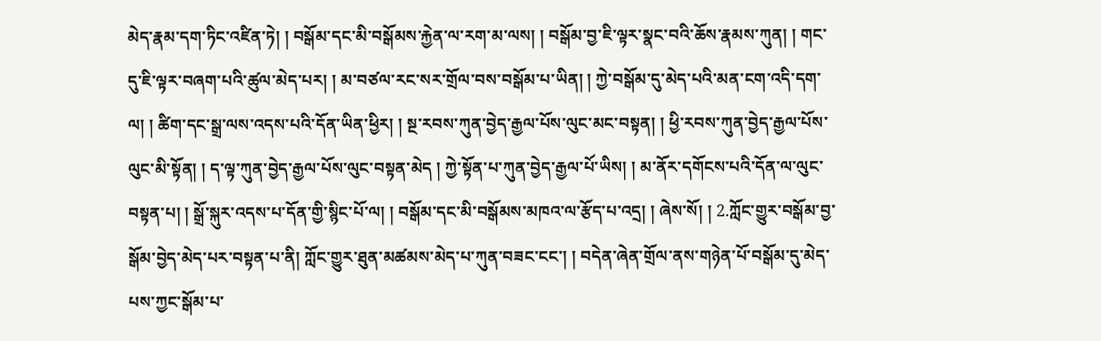མེད་རྣམ་དག་ཏིང་འཛིན་ཏེ། ། བསྒོམ་དང་མི་བསྒོམས་རྐྱེན་ལ་རག་མ་ལས། ། བསྒོམ་བྱ་ཇི་ལྟར་སྣང་བའི་ཆོས་རྣམས་ཀུན། ། གང་དུ་ཇི་ལྟར་བཞག་པའི་ཚུལ་མེད་པར། ། མ་བཙལ་རང་སར་གྲོལ་བས་བསྒོམ་པ་ཡིན། ། ཀྱེ་བསྒོམ་དུ་མེད་པའི་མན་ངག་འདི་དག་ལ། ། ཚིག་དང་སྒྲ་ལས་འདས་པའི་དོན་ཡིན་ཕྱིར། ། སྔ་རབས་ཀུན་བྱེད་རྒྱལ་པོས་ལུང་མང་བསྟན། ། ཕྱི་རབས་ཀུན་བྱེད་རྒྱལ་པོས་ལུང་མི་སྟོན། ། ད་ལྟ་ཀུན་བྱེད་རྒྱལ་པོས་ལུང་བསྟན་མེད ། ཀྱེ་སྟོན་པ་ཀུན་བྱེད་རྒྱལ་པོ་ཡིས། ། མ་ནོར་དགོངས་པའི་དོན་ལ་ལུང་བསྟན་པ། ། སྒྲོ་སྐུར་འདས་པ་དོན་གྱི་སྙིང་པོ་ལ། ། བསྒོམ་དང་མི་བསྒོམས་མཁའ་ལ་རྩོད་པ་འདྲ། ། ཞེས་སོ། ། 2.ཀློང་གྱུར་བསྒོམ་བྱ་སྒོམ་བྱེད་མེད་པར་བསྟན་པ་ནི། ཀློང་གྱུར་ཐུན་མཚམས་མེད་པ་ཀུན་བཟང་ངང་། ། བདེན་ཞེན་གྲོལ་ནས་གཉེན་པོ་བསྒོམ་དུ་མེད་པས་ཀྱང་སྒོམ་པ་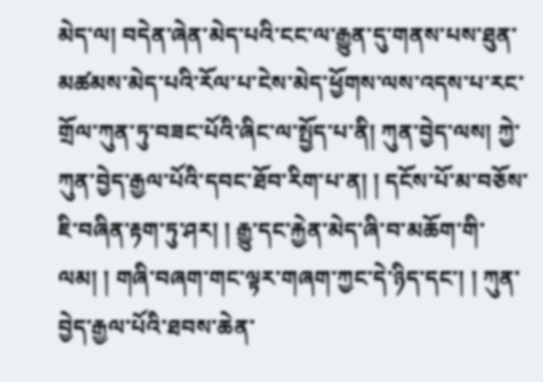མེད་ལ། བདེན་ཞེན་མེད་པའི་ངང་ལ་རྒྱུན་དུ་གནས་པས་ཐུན་མཚམས་མེད་པའི་རོལ་པ་ངེས་མེད་ཕྱོགས་ལས་འདས་པ་རང་གྲོལ་ཀུན་ཏུ་བཟང་པོའི་ཞིང་ལ་སྤྱོད་པ་ནི། ཀུན་བྱེད་ལས། ཀྱེ་ཀུན་བྱེད་རྒྱལ་པོའི་དབང་ཐོབ་རིག་པ་ན། ། དངོས་པོ་མ་བཅོས་ཇི་བཞིན་རྟག་ཏུ་ཤར། ། རྒྱུ་དང་རྐྱེན་མེད་ཞི་བ་མཆོག་གི་ལམ། ། གཞི་བཞག་གང་ལྟར་གཞག་ཀྱང་དེ་ཉིད་དང་། ། ཀུན་བྱེད་རྒྱལ་པོའི་ཐབས་ཆེན་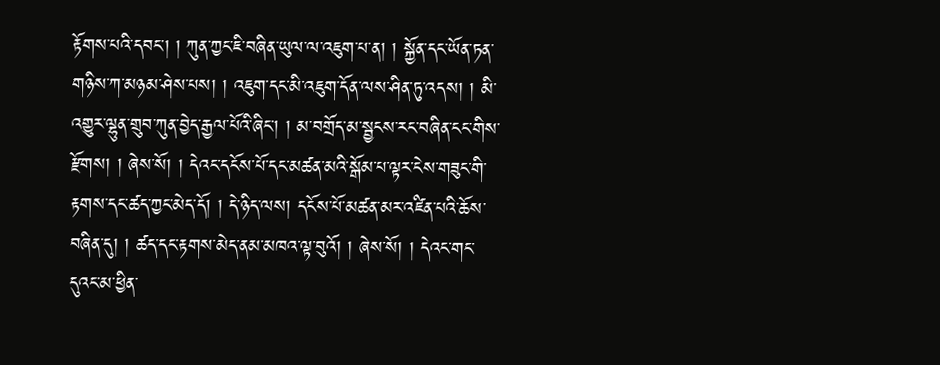རྟོགས་པའི་དབང་། ། ཀུན་ཀྱང་ཇི་བཞིན་ཡུལ་ལ་འཇུག་པ་ན། ། སྐྱོན་དང་ཡོན་ཏན་གཉིས་ཀ་མཉམ་ཤེས་པས། ། འཇུག་དང་མི་འཇུག་དོན་ལས་ཤིན་ཏུ་འདས། ། མི་འགྱུར་ལྷུན་གྲུབ་ཀུན་བྱེད་རྒྱལ་པོའི་ཞིང་། ། མ་བགྲོད་མ་སྦྱངས་རང་བཞིན་ངང་གིས་རྫོགས། ། ཞེས་སོ། ། དེའང་དངོས་པོ་དང་མཚན་མའི་སྒོམ་པ་ལྟར་ངེས་གཟུང་གི་རྟགས་དང་ཚད་ཀྱང་མེད་དོ། ། དེ་ཉིད་ལས། དངོས་པོ་མཚན་མར་འཛིན་པའི་ཆོས་བཞིན་དུ། ། ཚད་དང་རྟགས་མེད་ནམ་མཁའ་ལྟ་བུའོ། ། ཞེས་སོ། ། དེའང་གང་དུའང་མ་ཕྱིན་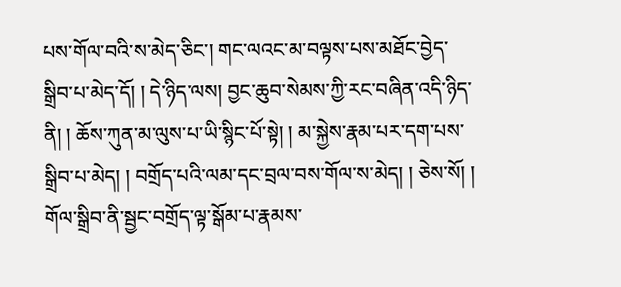པས་གོལ་བའི་ས་མེད་ཅིང་། གང་ལའང་མ་བལྟས་པས་མཐོང་བྱེད་སྒྲིབ་པ་མེད་དོ། ། དེ་ཉིད་ལས། བྱང་ཆུབ་སེམས་ཀྱི་རང་བཞིན་འདི་ཉིད་ནི། ། ཆོས་ཀུན་མ་ལུས་པ་ཡི་སྙིང་པོ་སྟེ། ། མ་སྐྱེས་རྣམ་པར་དག་པས་སྒྲིབ་པ་མེད། ། བགྲོད་པའི་ལམ་དང་བྲལ་བས་གོལ་ས་མེད། ། ཅེས་སོ། ། གོལ་སྒྲིབ་ནི་སྦྱང་བགྲོད་ལྟ་སྒོམ་པ་རྣམས་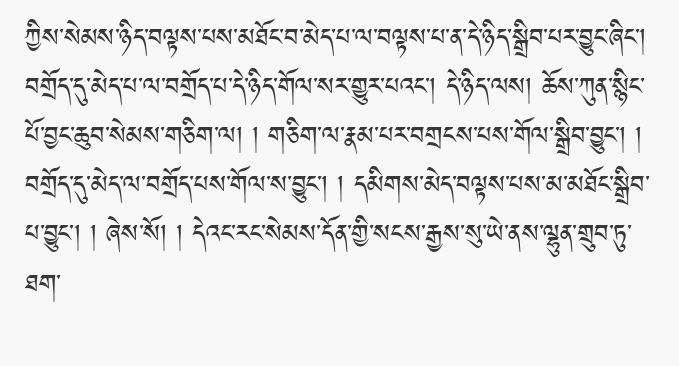ཀྱིས་སེམས་ཉིད་བལྟས་པས་མཐོང་བ་མེད་པ་ལ་བལྟས་པ་ན་དེ་ཉིད་སྒྲིབ་པར་བྱུང་ཞིང་། བགྲོད་དུ་མེད་པ་ལ་བགྲོད་པ་དེ་ཉིད་གོལ་སར་གྱུར་པའང་། དེ་ཉིད་ལས། ཆོས་ཀུན་སྙིང་པོ་བྱང་ཆུབ་སེམས་གཅིག་ལ། ། གཅིག་ལ་རྣམ་པར་བགྲངས་པས་གོལ་སྒྲིབ་བྱུང་། ། བགྲོད་དུ་མེད་ལ་བགྲོད་པས་གོལ་ས་བྱུང་། ། དམིགས་མེད་བལྟས་པས་མ་མཐོང་སྒྲིབ་པ་བྱུང་། ། ཞེས་སོ། ། དེའང་རང་སེམས་དོན་གྱི་སངས་རྒྱས་སུ་ཡེ་ནས་ལྷུན་གྲུབ་ཏུ་ཐག་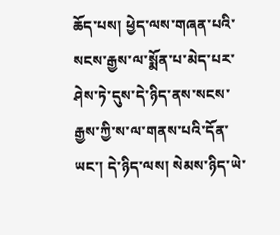ཆོད་པས། ཕྱེད་ལས་གཞན་པའི་སངས་རྒྱས་ལ་སྨོན་པ་མེད་པར་ཤེས་ཏེ་དུས་དེ་ཉིད་ནས་སངས་རྒྱས་ཀྱི་ས་ལ་གནས་པའི་དོན་ཡང་། དེ་ཉིད་ལས། སེམས་ཉིད་ཡེ་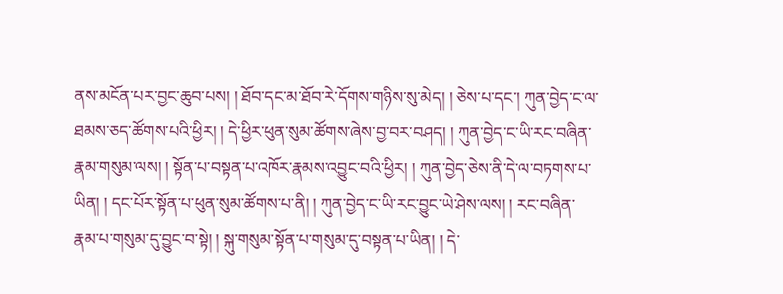ནས་མངོན་པར་བྱང་ཆུབ་པས། ། ཐོབ་དང་མ་ཐོབ་རེ་དོགས་གཉིས་སུ་མེད། ། ཅེས་པ་དང་། ཀུན་བྱེད་ང་ལ་ཐམས་ཅད་ཚོགས་པའི་ཕྱིར། ། དེ་ཕྱིར་ཕུན་སུམ་ཚོགས་ཞེས་བྱ་བར་བཤད། ། ཀུན་བྱེད་ང་ཡི་རང་བཞིན་རྣམ་གསུམ་ལས། ། སྟོན་པ་བསྟན་པ་འཁོར་རྣམས་འབྱུང་བའི་ཕྱིར། ། ཀུན་བྱེད་ཅེས་ནི་དེ་ལ་བཏགས་པ་ཡིན། ། དང་པོར་སྟོན་པ་ཕུན་སུམ་ཚོགས་པ་ནི། ། ཀུན་བྱེད་ང་ཡི་རང་བྱུང་ཡེ་ཤེས་ལས། ། རང་བཞིན་རྣམ་པ་གསུམ་དུ་བྱུང་བ་སྟེ། ། སྐུ་གསུམ་སྟོན་པ་གསུམ་དུ་བསྟན་པ་ཡིན། ། དེ་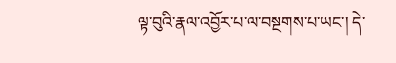ལྟ་བུའི་རྣལ་འབྱོར་པ་ལ་བསྔགས་པ་ཡང་། དེ་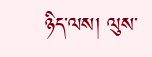ཉིད་ལས། ལུས་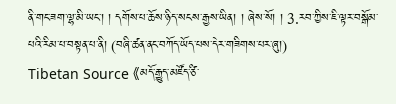ནི་གང་ཟག་ལྷ་མི་ཡང་། ། དགོས་པ་ཆོས་ཉིད་སངས་རྒྱས་ཡིན། ། ཞེས་སོ། ། 3.རབ་ཀྱིས་ཇི་ལྟར་བསྒོམ་པའི་རིམ་པ་བསྟན་པ་ནི། (བཞི་ཚན་ནང་བཀོད་ཡོད་པས་དེར་གཟིགས་པར་ཞུ།)
Tibetan Source 《མདོ་རྒྱུད་མཛོད་ཙི་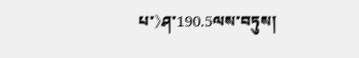པ་》ཤ་190.5ལས་བཏུས།